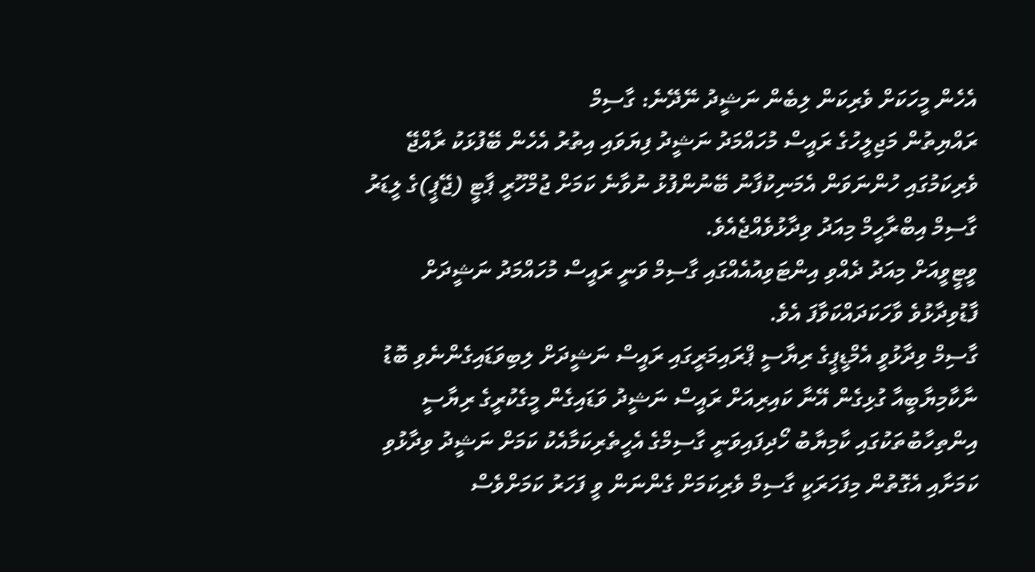އެހެން މީހަކަށް ވެރިކަން ލިބެން ނަޝީދު ނޭދޭނެ: ގާސިމް
ރައްޔިތުން މަޖިލީހުގެ ރައީސް މުހައްމަދު ނަޝީދު ފިޔަވައި އިތުރު އެހެން ބޭފުޅަކު ރާއްޖޭ ވެރިކަމުގައި ހުންނަވަން އެމަނިކުފާނު ބޭނުންފުޅު ނުވާނެ ކަމަށް ޖުމްހޫރީ ޕާޓީ (ޖޭޕީ)ގެ ލީޑަރު ގާސިމް އިބްރާހީމް މިއަދު ވިދާޅުވެއްޖެއެވެ.
ވީޓީވީއަށް މިއަދު ދެއްވި އިންޓަވިއުއެއްގައި ގާސިމް ވަނީ ރައީސް މުހައްމަދު ނަޝީދަށް ފާޑުވިދާޅުވެ ވާހަކަދައްކަވާފަ އެވެ.
ގާސިމް ވިދާޅުވީ އެމްޑީޕީގެ ރިޔާސީ ޕްރައިމަރީގައި ރައީސް ނަޝީދަށް ލިބިވަޑައިގެންނެވި ބޮޑު ނާކާމިޔާބީއާ ގުޅިގެން އޭނާ ކައިރިއަށް ރައީސް ނަޝީދު ވަޑައިގެން މީގެކުރީގެ ރިޔާސީ އިންތިހާބުތަކުގައި ކާމިޔާބު ހޯދިފައިވަނީ ގާސިމްގެ އެހީތެރިކަމާއެކު ކަމަށް ނަޝީދު ވިދާޅުވި ކަމަށާއި އެގޮތުން މިފަހަރަކީ ގާސިމް ވެރިކަމަށް ގެންނަން ވީ ފަހަރު ކަމަށްވެސް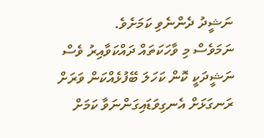ނަޝީދު ދެންނެވި ކަމަށެވެ.
ނަމަވެސް މި ވާހަކަތައް ދައްކަވާއިރު ވެސް ނަޝީދަކީ ކޮން ކަހަލަ ބޭފުޅެއްކަން ވަރަށް ރަނގަޅަށް އެނގިވަޑައިގަންނަވާ ކަމަށް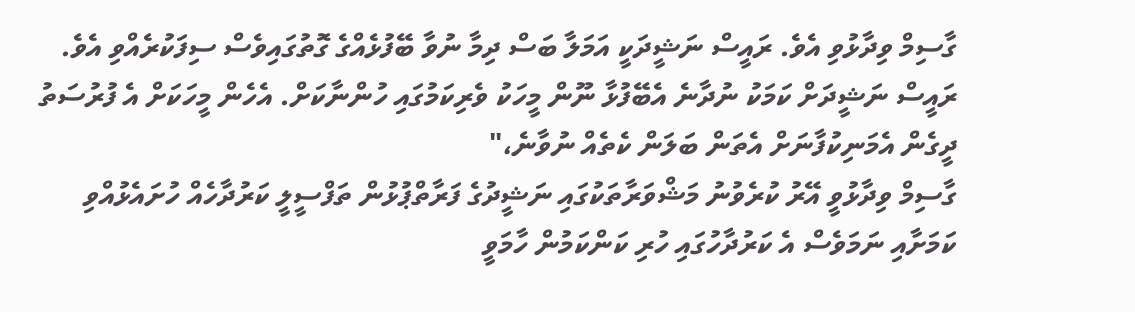ގާސިމް ވިދާޅުވި އެވެ. ރައީސް ނަޝީދަކީ އަމަލާ ބަސް ދިމާ ނުވާ ބޭފުޅެއްގެ ގޮތުގައިވެސް ސިފަކުރެއްވި އެވެ.
ރައީސް ނަޝީދަށް ކަމަކު ނުދާނެ އެބޭފުޅާ ނޫން މީހަކު ވެރިކަމުގައި ހުންނާކަށް. އެހެން މީހަކަށް އެ ފުރުސަތު ދީގެން އެމަނިކުފާނަށް އެތަން ބަލަން ކެތެއް ނުވާނެ،"
ގާސިމް ވިދާޅުވީ އޭރު ކުރެވުނު މަޝްވަރާތަކުގައި ނަޝީދުގެ ފަރާތްޕުޅުން ތަފްސީލީ ކަރުދާހެއް ހުށައެޅުއްވި ކަމަށާއި ނަމަވެސް އެ ކަރުދާހުގައި ހުރި ކަންކަމުން ހާމަވީ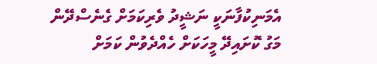އެމަނިކުފާނަކީ ނަޝީދު ވެރިކަމަށް ގެނެސްދޭން މަގު ކޮށައިދޭ މީހަކަށް ހެއްދެވުން ކަމަށް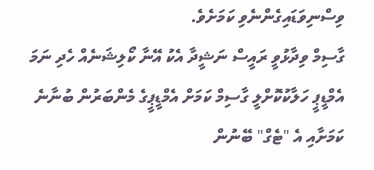ވިސްނިވަޑައިގެންނެވި ކަމަށެވެ.
ގާސިމް ވިދާޅުވީ ރައީސް ނަޝީދާ އެކު އޭނާ ކޯލިޝަނެއް ހެދި ނަމަ އެމްޑީޕީ ހަލާކުކޮށްލީ ގާސިމް ކަމަށް އެމްޑީޕީގެ މެންބަރުން ބުނާނެ ކަމަށާއި އެ "ޓެގް" ބޭނުން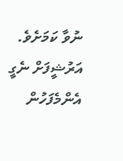ނުވާ ކަމަށެވެ.
އަރުޝީފަށް ނެގީ
އެންމެފަހުން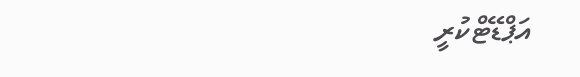އަޕްޑޭޓްކުރީ